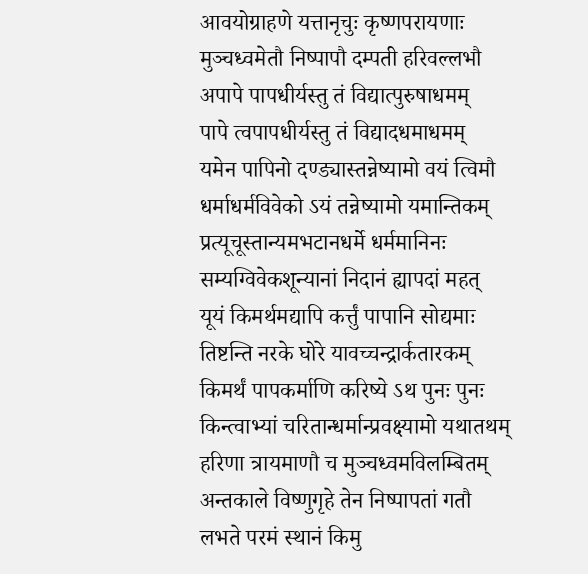आवयोग्राहणे यत्तानृचुः कृष्णपरायणाः
मुञ्चध्वमेतौ निष्पापौ दम्पती हरिवल्लभौ
अपापे पापधीर्यस्तु तं विद्यात्पुरुषाधमम्
पापे त्वपापधीर्यस्तु तं विद्यादधमाधमम्
यमेन पापिनो दण्ड्यास्तन्नेष्यामो वयं त्विमौ
धर्माधर्मविवेको ऽयं तन्नेष्यामो यमान्तिकम्
प्रत्यूचूस्तान्यमभटानधर्मे धर्ममानिनः
सम्यग्विवेकशून्यानां निदानं ह्यापदां महत्
यूयं किमर्थमद्यापि कर्त्तुं पापानि सोद्यमाः
तिष्टन्ति नरके घोरे यावच्चन्द्रार्कतारकम्
किमर्थं पापकर्माणि करिष्ये ऽथ पुनः पुनः
किन्त्वाभ्यां चरितान्धर्मान्प्रवक्ष्यामो यथातथम्
हरिणा त्रायमाणौ च मुञ्चध्वमविलम्बितम्
अन्तकाले विष्णुगृहे तेन निष्पापतां गतौ
लभते परमं स्थानं किमु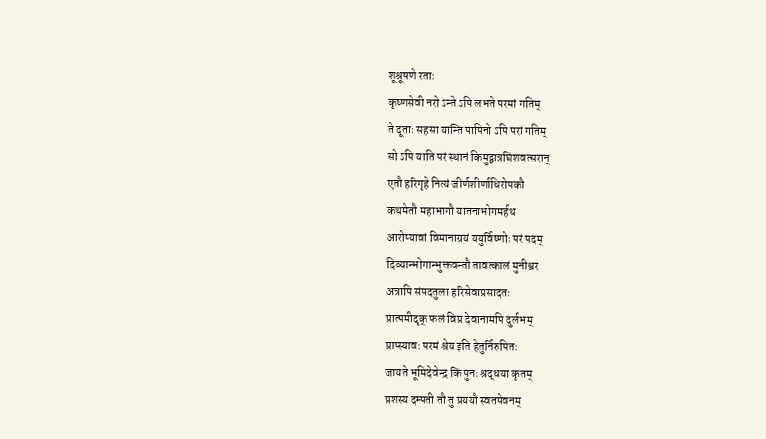शूश्रूषणे रताः
कृष्णसेवी नरो ऽन्ते ऽपि लभते परमां गतिम्
ते दूताः सहसा यान्ति पापिनो ऽपि परां गतिम्
सो ऽपि याति परं स्थानं किमुद्वात्रघिंशवत्सरान्
एतौ हरिगृहे नित्यं जीर्णशीर्णाधिरोपकौ
कथमेतौ महाभागौ यातनाभोगमर्हथ
आरोप्यावां विमानाग्रयं ययुर्विष्णोः परं पदम्
दिव्यान्भोगान्भुक्तवन्तौ तावत्कालं मुनीश्वर
अत्रापि संपदतुला हरिसेवाप्रसादतः
प्रात्पमीदृक् फलं विप्र देवानामपि दुर्लभम्
प्राप्स्यावः परमं श्रेय इति हेतुर्निरुपितः
जायते भूमिदेवेन्द्र किं पुनः श्रद्धया कृतम्
प्रशस्य दम्पती तौ तु प्रययौ स्वतपेवनम्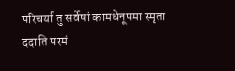परिचर्या तु सर्वेषां कामधेनूपमा स्मृता
ददाति परमं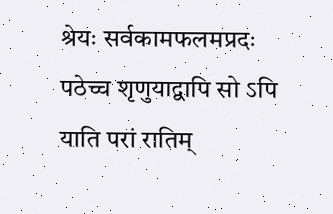श्रेयः सर्वकामफलमप्रदः
पठेच्च शृणुयाद्वापि सो ऽपि याति परां रातिम्